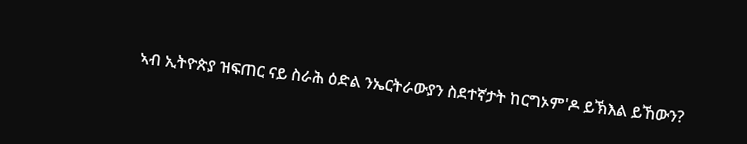ኣብ ኢትዮጵያ ዝፍጠር ናይ ስራሕ ዕድል ንኤርትራውያን ስደተኛታት ከርግኦም'ዶ ይኽእል ይኸውን?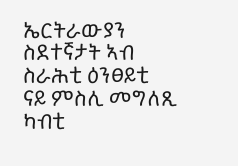ኤርትራውያን ስደተኛታት ኣብ ስራሕቲ ዕንፀይቲ
ናይ ምስሊ መግለጺ ካብቲ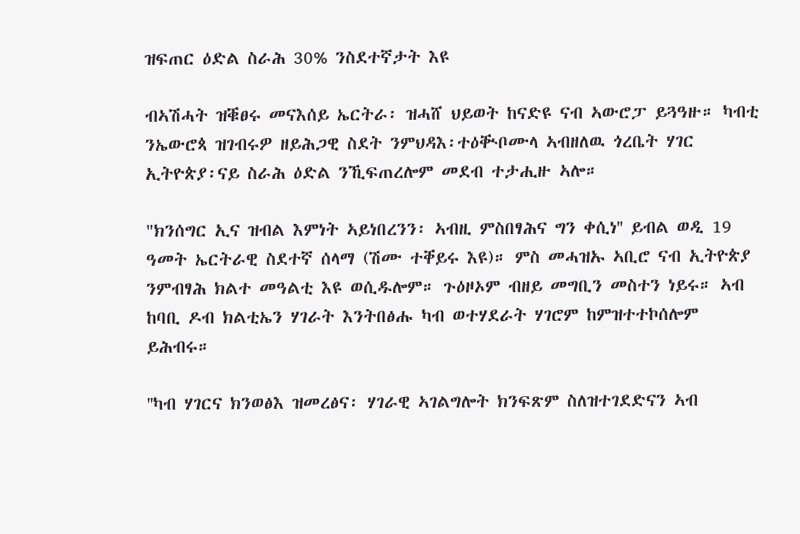ዝፍጠር ዕድል ስራሕ 30% ንስደተኛታት እዩ

ብኣሽሓት ዝቑፀሩ መናእሰይ ኤርትራ፡ ዝሓሸ ህይወት ከናድዩ ናብ ኣውሮፓ ይጓዓዙ። ካብቲ ንኤውሮጳ ዝገብሩዎ ዘይሕጋዊ ስደት ንምህዳእ፡ተዕቚቦሙላ ኣብዘለዉ ጎረቤት ሃገር ኢትዮጵያ፡ናይ ስራሕ ዕድል ንኺፍጠረሎም መደብ ተታሒዙ ኣሎ።

"ክንሰግር ኢና ዝብል እምነት ኣይነበረንን፡ ኣብዚ ምስበፃሕና ግን ቀሲነ'' ይብል ወዲ 19 ዓመት ኤርትራዊ ስደተኛ ሰላማ (ሽሙ ተቐይሩ እዩ)። ምስ መሓዝኡ ኣቢሮ ናብ ኢትዮጵያ ንምብፃሕ ክልተ መዓልቲ እዩ ወሲዱሎም። ጉዕዞኦም ብዘይ መግቢን መስተን ነይሩ። ኣብ ከባቢ ዶብ ክልቲኤን ሃገራት እንትበፅሑ ካብ ወተሃደራት ሃገሮም ከምዝተተኮሰሎም ይሕብሩ።

''ካብ ሃገርና ክንወፅእ ዝመረፅና፡ ሃገራዊ ኣገልግሎት ክንፍጽም ስለዝተገደድናን ኣብ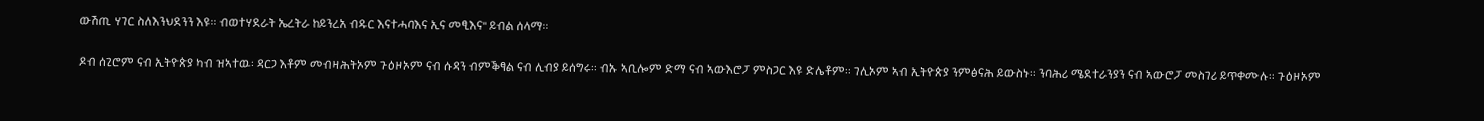ውሽጢ ሃገር ስለእንህደንን እዩ። ብወተሃደራት ኤረትራ ከይንረአ ብዱር እናተሓባእና ኢና መፂእና'' ይብል ሰላማ።

ዶብ ሰጊሮም ናብ ኢትዮጵያ ካብ ዝኣተዉ፡ ዳርጋ እቶም መብዛሕትኦም ጉዕዞኦም ናብ ሱዳን ብምቕፃል ናብ ሊብያ ይሰግሩ። ብኡ ኣቢሎም ድማ ናብ ኣውእሮፓ ምስጋር እዩ ድሌቶም። ገሊኦም ኣብ ኢትዮጵያ ንምፅናሕ ይውስኑ። ንባሕሪ ሜደተራንያን ናብ ኣውሮፓ መስገሪ ይጥቀሙሉ። ጉዕዞኦም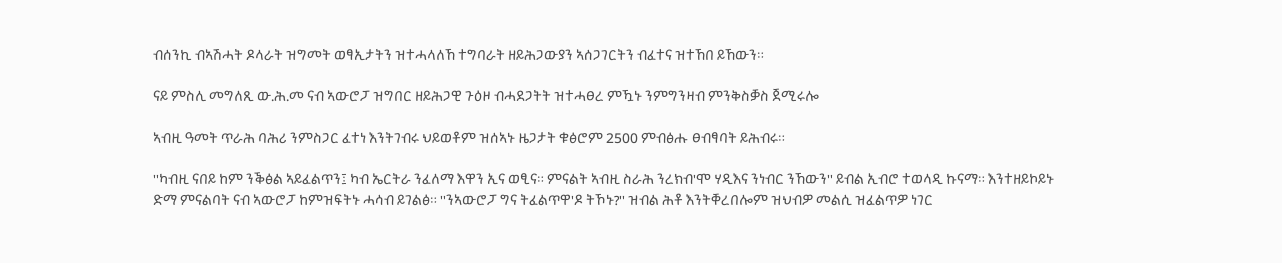ብሰንኪ ብኣሽሓት ዶላራት ዝግመት ወፃኢታትን ዝተሓላለኸ ተግባራት ዘይሕጋውያን ኣሰጋገርትን ብፈተና ዝተኸበ ይኸውን።

ናይ ምስሊ መግለጺ ው.ሕ.መ ናብ ኣውሮፓ ዝግበር ዘይሕጋዊ ጉዕዞ ብሓደጋትት ዝተሓፀረ ምዃኑ ንምግንዛብ ምንቅስቓስ ጀሚሩሎ

ኣብዚ ዓመት ጥራሕ ባሕሪ ንምስጋር ፈተነ እንትገብሩ ህይወቶም ዝሰኣኑ ዜጋታት ቁፅሮም 2500 ምብፅሑ ፀብፃባት ይሕብሩ።

''ካብዚ ናበይ ከም ንቕፅል ኣይፈልጥን፤ ካብ ኤርትራ ንፈለማ እዋን ኢና ወፂና። ምናልት ኣብዚ ስራሕ ንረክብ'ሞ ሃዲእና ንነብር ንኸውን'' ይብል ኢብሮ ተወላዲ ኩናማ። እንተዘይኮይኑ ድማ ምናልባት ናብ ኣውሮፓ ከምዝፍትኑ ሓሳብ ይገልፅ። ''ንኣውሮፓ ግና ትፈልጥዋ'ዶ ትኾኑ?'' ዝብል ሕቶ እንትቐረበሎም ዝህብዎ መልሲ ዝፈልጥዎ ነገር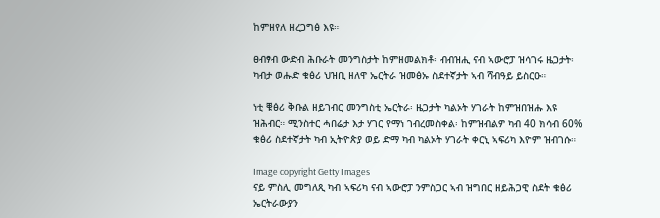ከምዘየለ ዘረጋግፅ እዩ።

ፀብፃብ ውድብ ሕቡራት መንግስታት ከምዘመልክቶ፡ ብብዝሒ ናብ ኣውሮፓ ዝሳገሩ ዜጋታት፡ ካብታ ወሑድ ቁፅሪ ህዝቢ ዘለዋ ኤርትራ ዝመፅኡ ስደተኛታት ኣብ ሻብዓይ ይስርዑ።

ነቲ ቑፅሪ ቅቡል ዘይገብር መንግስቲ ኤርትራ፡ ዜጋታት ካልኦት ሃገራት ከምዝበዝሑ እዩ ዝሕብር። ሚንስተር ሓበሬታ እታ ሃገር የማነ ገብረመስቀል፡ ከምዝብልዎ ካብ 40 ክሳብ 60% ቁፅሪ ስደተኛታት ካብ ኢትዮጵያ ወይ ድማ ካብ ካልኦት ሃገራት ቀርኒ ኣፍሪካ እዮም ዝብገሱ።

Image copyright Getty Images
ናይ ምስሊ መግለጺ ካብ ኣፍሪካ ናብ ኣውሮፓ ንምስጋር ኣብ ዝግበር ዘይሕጋዊ ስደት ቁፅሪ ኤርትራውያን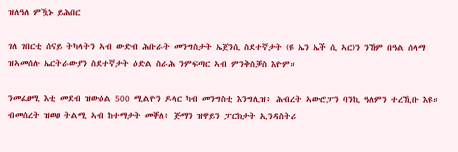ዝለዓለ ምዃኑ ይሕበር

ገለ ገበርቲ ሰናይ ትካላትን ኣብ ውድብ ሕቡራት መንግስታት ኤጀንሲ ስደተኛታት (ዩ ኤን ኤች ሲ ኣር)ን ንኸም በዓል ሰላማ ዝኣመሰሉ ኤርትራውያን ስደተኛታት ዕድል ስራሕ ንምፍጣር ኣብ ምንቅስቓስ እዮም።

ንመፈፀሚ እቲ መደብ ዝውዕል 500 ሚልዮን ዶላር ካብ መንግስቲ እንግሊዝ፥ ሕብረት ኣውሮፓን ባንኪ ዓለምን ተረኺቡ እዩ። ብመሰረት ዝወፀ ትልሚ ኣብ ከተማታት መቐለ፥ ጅማን ዝዋይን ፓርክታት ኢንዳስትሪ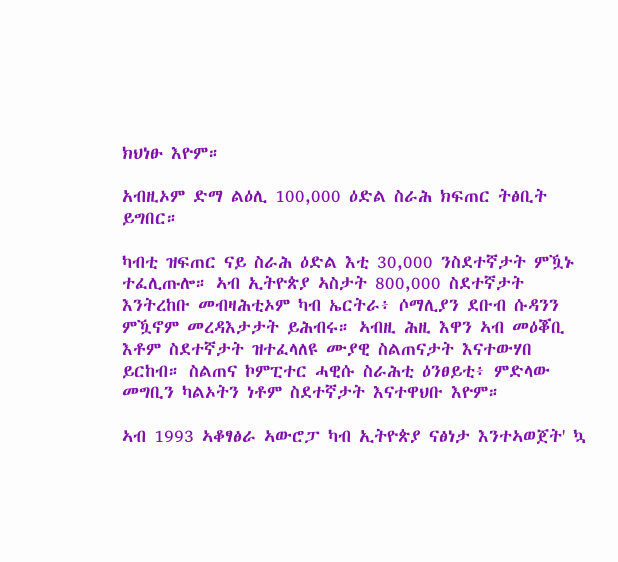ክህነፁ እዮም።

አብዚኦም ድማ ልዕሊ 100,000 ዕድል ስራሕ ክፍጠር ትፅቢት ይግበር።

ካብቲ ዝፍጠር ናይ ስራሕ ዕድል እቲ 30,000 ንስደተኛታት ምዃኑ ተፈሊጡሎ። ኣብ ኢትዮጵያ ኣስታት 800,000 ስደተኛታት እንትረከቡ መብዛሕቲኦም ካብ ኤርትራ፥ ሶማሊያን ደቡብ ሱዳንን ምዃኖም መረዳእታታት ይሕብሩ። ኣብዚ ሕዚ እዋን ኣብ መዕቖቢ እቶም ስደተኛታት ዝተፈላለዩ ሙያዊ ስልጠናታት እናተውሃበ ይርከብ። ስልጠና ኮምፒተር ሓዊሱ ስራሕቲ ዕንፀይቲ፥ ምድላው መግቢን ካልኦትን ነቶም ስደተኛታት እናተዋህቡ እዮም።

ኣብ 1993 ኣቆፃፅራ ኣውሮፓ ካብ ኢትዮጵያ ናፅነታ እንተኣወጀት' ኳ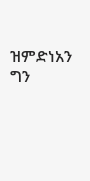ዝምድነአን ግን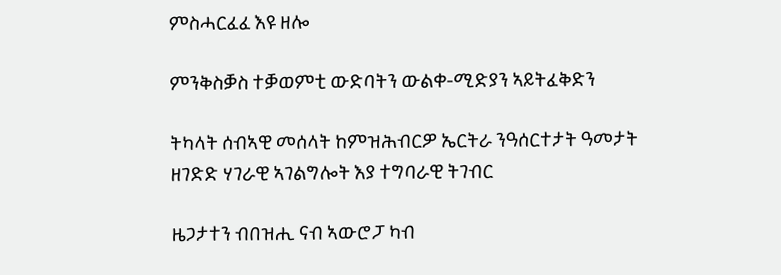ምስሓርፈፈ እዩ ዘሎ

ምንቅስቓስ ተቓወምቲ ውድባትን ውልቀ-ሚድያን ኣይትፈቅድን

ትካላት ሰብኣዊ መሰላት ከምዝሕብርዎ ኤርትራ ንዓሰርተታት ዓመታት ዘገድድ ሃገራዊ ኣገልግሎት እያ ተግባራዊ ትገብር

ዜጋታተን ብበዝሒ ናብ ኣውሮፓ ካብ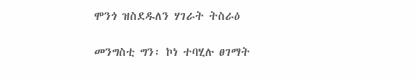ሞንጎ ዝስደዱለን ሃገራት ትስራዕ

መንግስቲ ግን፡ ኮነ ተባሂሉ ፀገማት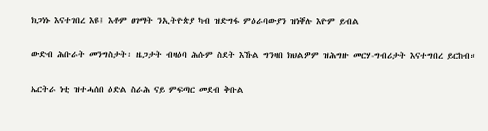ክጋነኑ እናተገበረ እዩ፤ እቶም ፀገማት ንኢትዮጵያ ካብ ዝድግፋ ምዕራባውያን ዝነቐሉ እዮም ይብል

ውድብ ሕቡራት መንግስታት፡ ዜጋታት ብዛዕባ ሕሱም ስደት እኹል ግንዛበ ክህልዎም ዝሕግዙ መርሃ-ግብሪታት እናተግበረ ይርከብ።

ኤርትራ ነቲ ዝተሓሰበ ዕድል ስራሕ ናይ ምፍጣር መደብ ቅቡል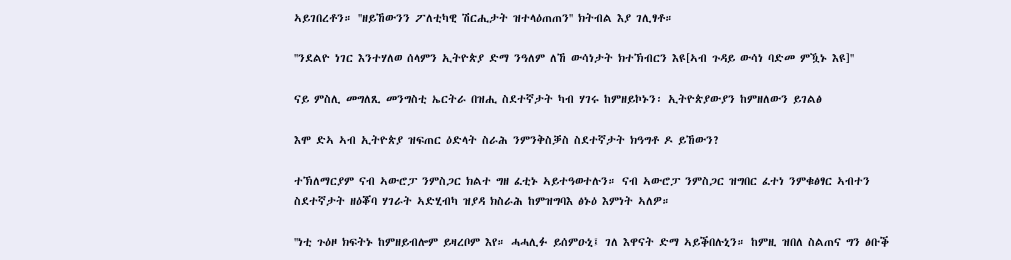ኣይገበረቶን። ''ዘይኸውንን ፖለቲካዊ ሽርሒታት ዝተላዕጠጠን'' ክትብል እያ ገሊፃቶ።

''ንደልዮ ነገር እንተሃለወ ሰላምን ኢትዮጵያ ድማ ንዓለም ለኸ ውሳነታት ክተኽብርን እዩ[ኣብ ጉዳይ ውሳነ ባድመ ምዃኑ እዩ]''

ናይ ምስሊ መግለጺ መንግስቲ ኤርትራ በዝሒ ስደተኛታት ካብ ሃገሩ ከምዘይኮኑን፡ ኢትዮጵያውያን ከምዘለውን ይገልፅ

እሞ ድኣ ኣብ ኢትዮጵያ ዝፍጠር ዕድላት ስራሕ ንምንቅስቓስ ስደተኛታት ክዓግቶ ዶ ይኸውን?

ተኽለማርያም ናብ ኣውሮፓ ንምስጋር ክልተ ግዘ ፈቲኑ ኣይተዓወተሉን። ናብ ኣውሮፓ ንምስጋር ዝግበር ፈተነ ንምቁፅፃር ኣብተን ስደተኛታት ዘዕቖባ ሃገራት ኣድሂብካ ዝያዳ ክስራሕ ከምዝግባእ ፅኑዕ እምነት ኣለዎ።

''ነቲ ጉዕዞ ክፍትኑ ከምዘይብሎም ይዛረቦም እየ። ሓሓሊፉ ይሰምዑኒ፤ ገለ እዋናት ድማ ኣይቕበሉኒን። ከምዚ ዝበለ ስልጠና ግን ፅቡቕ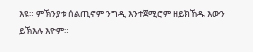እዩ። ምኽንያቱ ሰልጢኖም ንግዲ እንተጀሚሮም ዘይክኸዱ እውን ይኽእሉ እዮም።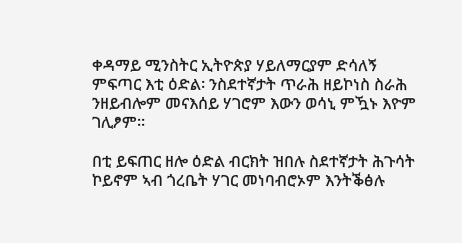ቀዳማይ ሚንስትር ኢትዮጵያ ሃይለማርያም ድሳለኝ ምፍጣር እቲ ዕድል፡ ንስደተኛታት ጥራሕ ዘይኮነስ ስራሕ ንዘይብሎም መናእሰይ ሃገሮም እውን ወሳኒ ምዃኑ እዮም ገሊፆም።

በቲ ይፍጠር ዘሎ ዕድል ብርክት ዝበሉ ስደተኛታት ሕጉሳት ኮይኖም ኣብ ጎረቤት ሃገር መነባብሮኦም እንትቕፅሉ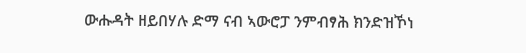ውሑዳት ዘይበሃሉ ድማ ናብ ኣውሮፓ ንምብፃሕ ክንድዝኾነ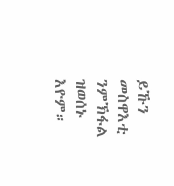ይኹን መስዋእቲ ንምኽፋል ዝወሰኑ እዮም።